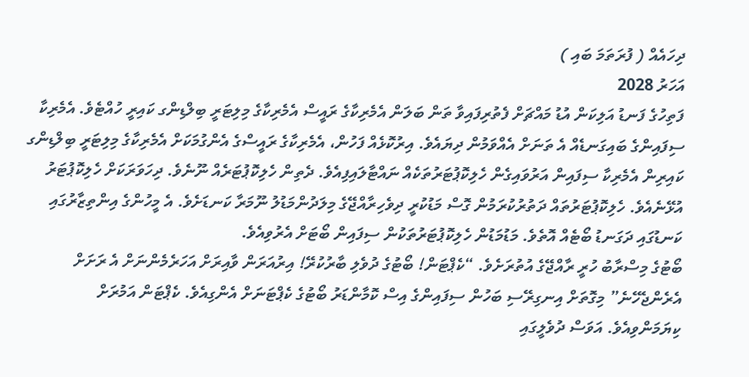ދިހައެއް ( ފުރަތަމަ ބައި )
އަހަރު 2028
ފަތިހުގެ ފަނޑު އަލިކަން އުޑު މައްޗަށް ފެތުރިފައިވާ ތަން ބަލަން އެމެރިކާގެ ރައީސް އެމެރިކާގެ މިލިޓަރީ ބިލްޑިންގ ކައިރީ ހުއްޓެވެ. އެމެރިކާ ސިފައިންގެ ބައިގަނޑެއް އެ ތަނަށް އެއްވަމުން ދިޔައެވެ. އިރުކޮޅެއް ފަހުން، އެމެރިކާގެ ރައީސްގެ އެންގުމަކަށް އެމެރިކާގެ މިލިޓަރީ ބިލްޑިންގ ކައިރިން އެމެރިކާ ސިފައިން އަރުވައިގެން ހެލިކޮޕުޓަރުތަކެއް ނައްޓާލައިފިއެވެ. ދެތިން ހެލިކޮޕުޓަރެއް ނޫނެވެ. ދިހަވަރަކަށް ހެލިކޮޕުޓަރު އުޅޭނެއެވެ. ހެލިކޮޕުޓަރުތައް ދަތުރުކުރަމުން ގޮސް މަޑުކުރީ ދިވެހިރާއްޖޭގެ މިލަދުންމަޑުލު ނޫމަރާ ކަނޑަށެވެ. އެ މީހުންގެ އިންތިޒާރުގައި ކަނޑުގައި ދަގަނޑު ބޯޓެއް އޮތެވެ. މަޑުމަޑުން ހެލިކޮޕުޓަރުތަކުން ސިފައިން ބޯޓަށް އެރުވިއެވެ.
ބޯޓުގެ މިސްރާބު ހުރީ ރާއްޖޭގެ އުތުރަށެވެ. “ކެޕްޓަން! ބޯޓުގެ ދުވެލި ބާރުކުރޭ! އިރުއަރަން ވާއިރަށް އަހަރެމެންނަށް އެ ރަށަށް އެރެންޖެހޭނެ” މިގޮތަށް އިނގިރޭސި ބަހުން ސިފައިންގެ އިސް ކޮމާންޑަރު ބޯޓުގެ ކެޕްޓަނަށް އެންގިއެވެ. ކެޕްޓަން އަމުރަށް ކިޔަމަންވިއެވެ. އަވަސް ދުވެލީގައި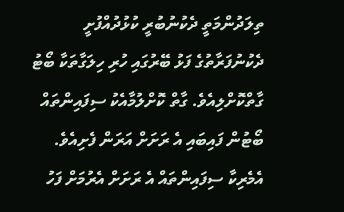ތިލަދުންމަތީ ދެކުނުބުރީ ކުޅުދުއްފުށީ ދެކުނުފަރާތުގެ ފަޅު ބޭރުގައި ހުރި ހިލަގާތަކާ ބޯޓު ގާތްކޮށްލިއެވެ. ގާތް ކޮށްލުމާއެކު ސިފައިންތައް ބޯޓުން ފައިބައި އެ ރަށަށް އަރަން ފެށިއެވެ. އެމެރިކާ ސިފައިންތައް އެ ރަށަށް އެރުމަށް ފަހު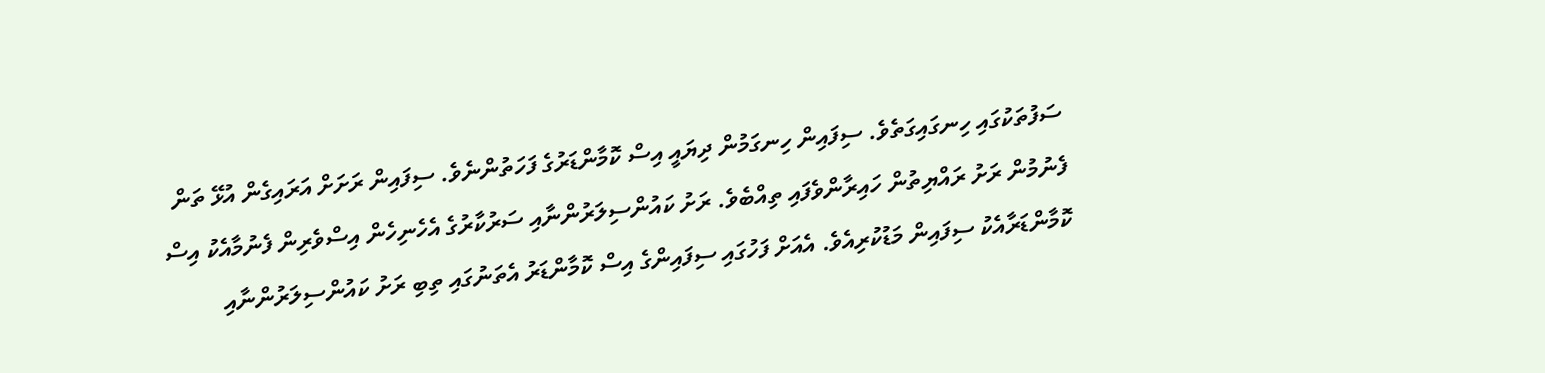ސަފުތަކުގައި ހިނގައިގަތެވެ. ސިފައިން ހިނގަމުން ދިޔައީ އިސް ކޮމާންޑަރުގެ ފަހަތުންނެވެ. ސިފައިން ރަށަށް އަރައިގެން އުޅޭ ތަން ފެނުމުން ރަށު ރައްޔިތުން ހައިރާންވެފައި ތިއްބެވެ. ރަށު ކައުންސިލަރުންނާއި ސަރުކާރުގެ އެހެނިހެން އިސްވެރިން ފެނުމާއެކު އިސް ކޮމާންޑަރާއެކު ސިފައިން މަޑުކުރިއެވެ. އެއަށް ފަހުގައި ސިފައިންގެ އިސް ކޮމާންޑަރު އެތަނުގައި ތިބި ރަށު ކައުންސިލަރުންނާއި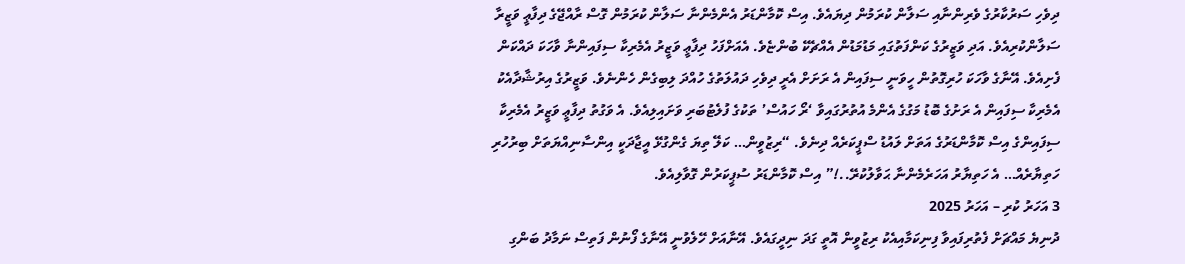ދިވެހި ސަރުކާރުގެ ވެރިންނާއި ސަލާން ކުރަމުން ދިޔައެވެ. އިސް ކޮމާންޑަރު އެންމެންނާ ސަލާން ކުރަމުން ގޮސް ރާއްޖޭގެ ދިފާޢީ ވަޒީރާ ސަލާންކުރިއެވެ. އަދި ވަޒީރުގެ ކަންފަތުގައި މަޑުމަޑުން އެއްޗެކޭ ބުންޏެވެ. އެއަށްފަހު ދިފާޢީ ވަޒީރު އެމެރިކާ ސިފައިންނާ ވާހަކަ ދައްކަން ފެށިއެވެ. އޭނާގެ ވާހަކަ ހުރިގޮތުން ހީވަނީ ސިފައިން އެ ރަށަށް އެރީ ދިވެހި ދައުލަތުގެ ހުއްދަ ލިބިގެން ހެންނެވެ. ވަޒީރުގެ އިރުޝާދާއެކު އެމެރިކާ ސިފައިން އެ ރަށުގެ ބޮޑު މަގުގެ އެންމެ އުތުރުގައިވާ ‘ރޯ ހައުސް’ ތަކުގެ ފުލެޓުބަރި ވަށައިލިއެވެ. އެ ވަގުތު ދިފާޢީ ވަޒީރު އެމެރިކާ ސިފައިންގެ އިސް ކޮމާންޑަރުގެ އަތަށް ލައުޑު ސްޕީކަރެއް ދިނެވެ. “ރިޒުވީން… ކަލޭ ތިޔަ ގެންގުޅޭ އީޖާދަކީ އިންސާނިއްޔަތަށް ބިރުހުރި ހަތިޔާރެއް… އެ ހަތިޔާރު އަހަރެމެންނާ ޙަވާލުކުރޭ..!” އިސް ކޮމާންޑަރު ސުޕީކަރުން ގޮވާލިއެވެ.
3 އަހަރު ކުރި – އަހަރު 2025
ދުނިޔެ މައްޗަށް ފެތުރިފައިވާ ފިނިކަމާއިއެކު ރިޒުވީން އޮތީ ގަދަ ނިދީގައެވެ. އޭނާއަށް ހޭލެވުނީ އޭނާގެ ފޯނުން ފަތިސް ނަމާދު ބަންގި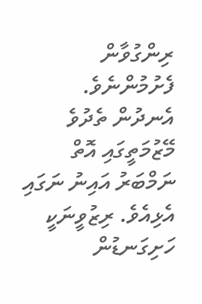ރިންގުވާން ފެށުމުންނެވެ. އެނދުން ތެދުވެ މޭޒުމަތީގައި އޮތް ނަމްބަރު އައިނު ނަގައި އެޅިއެވެ. ރިޒުވީނަކީ ހަށިގަނޑުން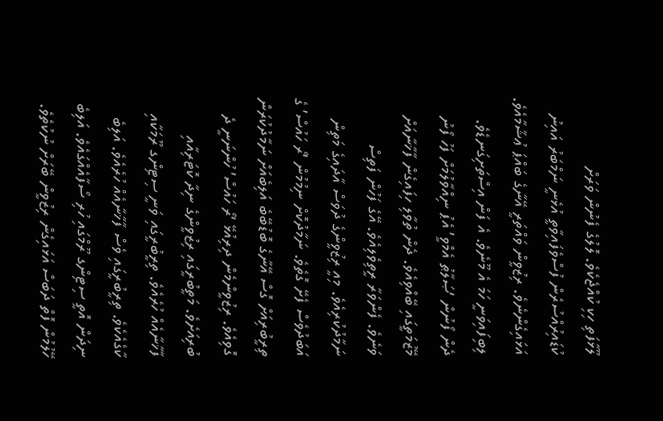ލޫޅާފަތި ހިކި ކުއްޖެކެވެ. ލޮލުގެ ފެނުން ވަރަށް ކުޑައިރުއްސުރެން ފުސްވެފައިވާތީ އުޅެނީ ނަމްބަރު އައިނު އަޅައިގެންނެވެ. ރިޒުވީން ވައްތަރީ އޭނާގެ ބައްޕަ ޢުޝާމާއެވެ. ލިބިފައިވަނީ ހަމަ އެ މޫނެވެ. އެ ފަން އިސްތަށިގަނޑެވެ. ދެން ފޯނުން ‘ޞަލާޠު އެމްވީ’ އެޕު ނިއްވާލުމަށް ފަހު ފޯނު މޭޒުމަތީގައި ބޭއްވިއެވެ. ދެން ތުވާލި ހިފައިގެން ފާޚާނާއަށް ވަނެވެ. ފެންވަރާ ރީތިވެލިއެވެ. އޭގެ ފަހުން ފަތިސް ނަމާދުކުރިއެވެ. މިއީ ރިޒުވީންގެ ދުވަސް އާދައިގެ މަތިން އަބަދުވެސް ފެށޭ ގޮތެވެ. ނަމާދުކޮށް ނިމުމުން ‘ރޯ ހައުސް’ ގެ ތިރީބުރިއަށް ގޮސް އޭނާގެ ބޮޑުބޭބެ އަލިބެއަށް ނަމާދުކުރަން ގޮވިއެވެ. ރިޒުވީންމެން ދިރިއުޅޭ ‘ރޯ ހައުސް’ ހުންނަނީ ދެ ބުރިއަށެވެ. މަތީބުރީގައި ރިޒުވީންގެ ނިދާ ކޮޓަރިއާއި ފާޚާނާއެއް ހުރެއެވެ. ތިރީބުރީގައި ވަނީ ސިޓިންގ ރޫމަކާއި ކާގެއެކެވެ. ތިރީބުރީގައި ވެސް ފާޚާނާއެއް ހުރެއެވެ. އަލިބެ ނިދަން އޮތީ ސިޓިންގ ރޫމްގައި ހުރި ސޯފާއެއްގައެވެ. އަލިބެ ހޭލުމުން ފޮތް ދަބަސް އަޅައިގެން ރިޒުވީން ބޭރަށް ނުކުތެވެ.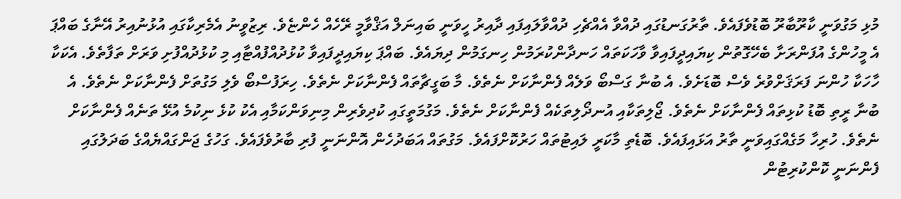މުޅި މަގުވަނީ ކާރޫބާރޫ ބޮޑުވެފައެވެ. ތާރުގަނޑުގައި ދުއްވާ އެއްޗެހި ދުއްވާލައިފައި ދާއިރު ހީވަނީ ބައިނަލް އަޤްވާމީ ރޭހެއް ހެންޏެވެ. ރިޒުވީނު އެމެރިކާގައި އުޅުނުއިރު އޭނާގެ ބައްޕަ އެ މީހުންގެ އުފަންރަށާ ބެހޭގޮތުން ކިޔައިދީފައިވާ ވާހަކަތައް ހަނދާންކުރަމުން ހިނގަމުން ދިޔައެވެ. ބައްޕަ ކިޔައިދީފައިވާ ކުޅުދުއްފުއްޓާއި މި ކުޅުދުއްފުށި ވަރަށް ތަފާތެވެ. އެކަކާ ހާހަކާ ހުންނަ ފަރަޤަށްވުރެ ވެސް ބޮޑަށެވެ. އެ ބުނާ ގަސްބޯ ވަލެއް ފެންނާކަށް ނެތެވެ. މާ ބަގީޗާތައް ފެންނާކަށް ނެތެވެ. ހިރަފުސްބޯ ވެލި މަގުތަށް ފެންނާކަށް ނެތެވެ. އެ ބުނާ ރީތި ބޮޑު ކުޅިތައް ފެންނާކަށް ނެތެވެ. ޖޯލިތަކާއި އުނދޯލިތަކެއް ފެންނާކަށް ނެތެވެ. މަގުމަތީގައި ކުދިވެރިން މިނިވަންކަމާއި އެކު ކުޅެ ނިކުމެ އުޅޭ ތަނެއް ފެންނާކަށް ނެތެވެ. ހުރިހާ މަގެއްގައިވަނީ ތާރު އަޅައިފައެވެ. ބޮޑެތި މާކަރީ ލައިޓުތައް ހަރުކޮށްފައެވެ. މަގުތައް އަބަދުހެން އޮންނަނީ ފުރި ބާރުވެފައެވެ. ގަހުގެ ޖަންގައްޔެއްގެ ބަދަލުގައި ފެންނަނީ ކޮންކުރިޓުން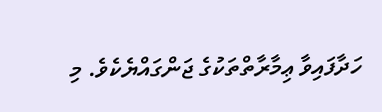ހަދާފައިވާ ޢިމާރާތްތަކުގެ ޖަންގައްޔެކެވެ. މި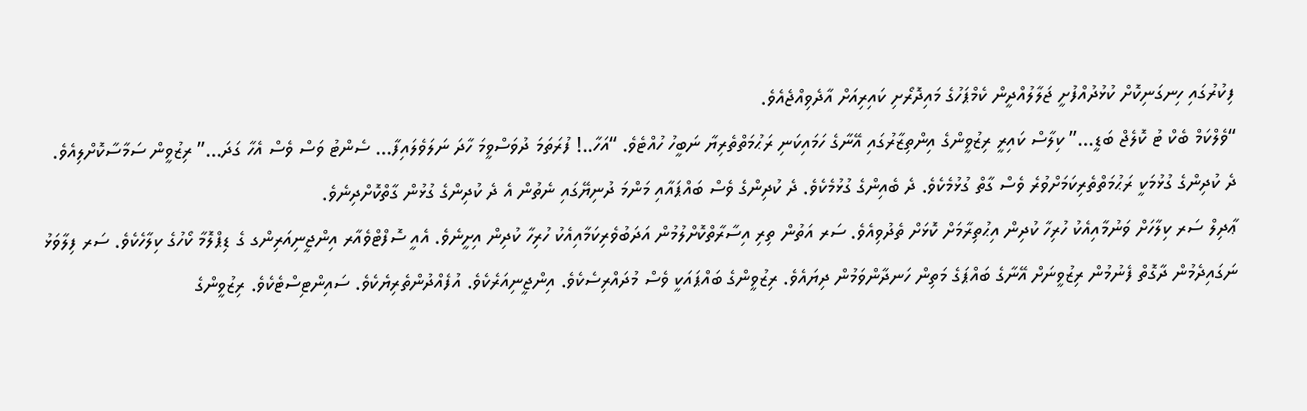ފިކުރުގައި ހިނގަނިކޮށް ކުޅުދުއްފުށީ ޖަލާލުއްދީން ކެމްޕަހުގެ މައިދޮރޯށި ކައިރިއަށް އާދެވިއްޖެއެވެ.
“ވެލްކަމް ބެކް ޓު ކޮލެޖް ބަޑީ…” ކިލާސް ކައިރީ ރިޒުވީންގެ އިންތިޒާރުގައި އޭނާގެ ހަމައިކަނި ރަޙުމަތްތެރިޔާ ނަބީހު ހުއްޓެވެ. “އަހާ..! ފުރަތަމަ ދުވަސްވީމަ ހާދަ ނަލަވެލައިފާ… ސެންޓު ވަސް ވެސް އެހާ ގަދަ…” ރިޒުވީން ސަމާސާކޮށްލިއެވެ. ދެ ކުދިންގެ ގުޅުމަކީ ރަޙުމަތްތެރިކަމަށްވުރެ ވެސް ގާތް ގުޅުމެކެވެ. ދެ ބެއިންގެ ގުޅުމެކެވެ. ދެ ކުދިންގެ ވެސް ބައްޕައާއި މަންމަ ދުނިޔޭގައި ނެތުން އެ ދެ ކުދިންގެ ގުޅުން ގާތްކޮށްދިނެވެ.
ޢާދިލް ސަރ ކިލާހަށް ވަނުމާއިއެކު ހުރިހާ ކުދިން އިޙުތިރާމަށް ކޮޅަށް ތެދުވިއެވެ. ސަރ އަތުން ތިރި އިސާރާތްކޮށްލުމުން އަދަބުވެރިކަމާއިއެކު ހުރިހާ ކުދިން އިށީނެވެ. އެއީ ސޮފްޓްވެއާރ އިންޖީނިއަރިންގ ގެ ޑިޕްލޮމާ ކޯހުގެ ކިލާހެކެވެ. ސަރ ފިލާވަޅު ނަގައިދެމުން ދާގޮތް ފެނުމުން ރިޒުވީނަށް އޭނާގެ ބައްޕަގެ މަތިން ހަނދާންވަމުން ދިޔައެވެ. ރިޒުވީންގެ ބައްޕައަކީ ވެސް މުދައްރިސެކެވެ. އިންޖީނިއަރެކެވެ. އުފެއްދުންތެރިޔެކެވެ. ސައިންޓިސްޓެކެވެ. ރިޒުވީންގެ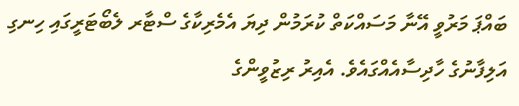ބައްޕަ މަރުވީ އޭނާ މަސައްކަތް ކުރަމުން ދިޔަ އެމެރިކާގެ ސްޓާރ ލެބޯޓަރީގައި ހިނގި އަލިފާނުގެ ހާދިސާއެއްގައެވެ. އެއިރު ރިޒުވީންގެ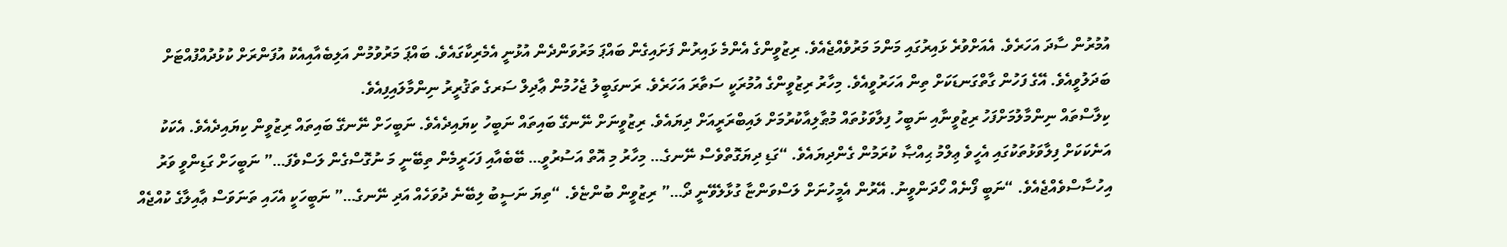އުމުރުން ސާދަ އަހަރެވެ. އެއަށްވުރެ ޅައިރުގައި މަންމަ މަރުވެއްޖެއެވެ. ރިޒުވީންގެ އެންމެ ޅައިރުން ފަށައިގެން ބައްޕަ މަރުވަންދެން އުޅުނީ އެމެރިކާގައެވެ. ބައްޕަ މަރުވުމުން އަލިބެއާއިއެކު އުފަންރަށް ކުޅުދުއްފުއްޓަށް ބަދަލުވީއެވެ. އޭގެ ފަހުން ގާތްގަނޑަކަށް ތިން އަހަރުވީއެވެ. މިހާރު ރިޒުވީންގެ އުމުރަކީ ސަތާރަ އަހަރެވެ. ރަނގަބީލު ޖެހުމުން ޢާދިލް ސަރގެ ތަޤުރީރު ނިންމާލައިފިއެވެ.
ކިލާސްތައް ނިންމާލުމަށްފަހު ރިޒުވީނާއި ނަބީހު ފިލާވަޅުތައް މުޠާލިއާކުރުމަށް ލައިބްރަރީއަށް ދިޔައެވެ. ރިޒުވީނަށް ނޭނގޭ ބައިތައް ނަބީހު ކިޔައިދެއެވެ. ނަބީހަށް ނޭނގޭ ބައިތައް ރިޒުވީން ކިޔައިދެއެވެ. އެކަކު އަނެކަކަށް ފިލާވަޅުތަކުގައި އެހީވެ ޢިލްމު ޙިއްޞާ ކުރަމުން ގެންދިޔައެވެ. “ގަޑި ދިޔަގޮތްވެސް ނޭނގެ… މިހާރު މި އޮތް އަސުރުވީ… ބޭބެއާއި ފަހަރީމެން ތިބޭނީ މަ ނުގޮސްގެން ލަސްވެފަ…” ނަބީހަށް ގަޑިންވީ ވަރު އިހުސާސްވެއްޖެއެވެ. “ނަބީ ފޯނެއް ހޯދަންވީނު. އޭރުން އެމީހުނަށް ލަސްވަންޏާ ގުޅާލެވޭނީ ދޯ…” ރިޒުވީން ބުންޏެވެ. “ތިޔަ ނަސީބު ލިބޭނެ ދުވަހެއް އަދި ނޭނގެ…” ނަބީހަކީ އެހައި ތަނަވަސް ޢާއިލާގެ ކުއްޖެއް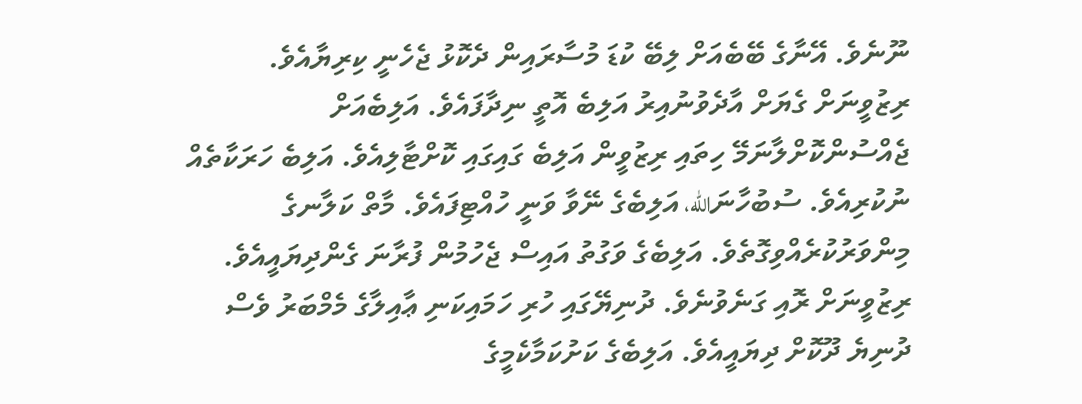ނޫނެވެ. އޭނާގެ ބޭބެއަށް ލިބޭ ކުޑަ މުސާރައިން ދެކޮޅު ޖެހެނީ ކިރިޔާއެވެ.
ރިޒުވީނަށް ގެޔަށް އާދެވުނުއިރު އަލިބެ އޮތީ ނިދާފައެވެ. އަލިބެއަށް ޖެއްސުންކޮށްލާނަމޭ ހިތައި ރިޒުވީން އަލިބެ ގައިގައި ކޮށްޓާލިއެވެ. އަލިބެ ހަރަކާތެއް ނުކުރިއެވެ. ސުބުހާނަالله، އަލިބެގެ ނޭވާ ވަނީ ހުއްޓިފައެވެ. މާތް ކަލާނގެ މިންވަރުކުރެއްވިގޮތެވެ. އަލިބެގެ ވަގުތު އައިސް ޖެހުމުން ފުރާނަ ގެންދިޔައީއެވެ. ރިޒުވީނަށް ރޮއި ގަނެވުނެވެ. ދުނިޔޭގައި ހުރި ހަމައިކަނި ޢާއިލާގެ މެމްބަރު ވެސް ދުނިޔެ ދޫކޮށް ދިޔައީއެވެ. އަލިބެގެ ކަށުކަމާކެމީގެ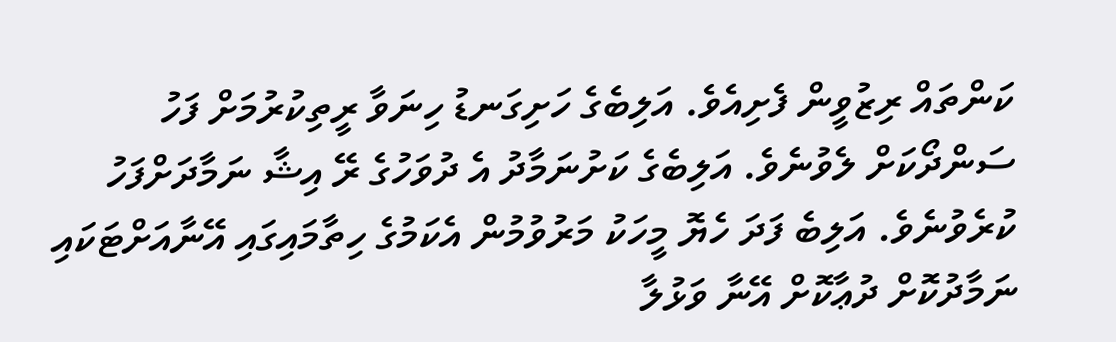ކަންތައް ރިޒުވީން ފެށިއެވެ. އަލިބެގެ ހަށިގަނޑު ހިނަވާ ރީތިކުރުމަށް ފަހު ސަންދޯކަށް ލެވުނެވެ. އަލިބެގެ ކަށުނަމާދު އެ ދުވަހުގެ ރޭ އިޝާ ނަމާދަށްފަހު ކުރެވުނެވެ. އަލިބެ ފަދަ ހެޔޮ މީހަކު މަރުވުމުން އެކަމުގެ ހިތާމައިގައި އޭނާއަށްޓަކައި ނަމާދުކޮށް ދުޢާކޮށް އޭނާ ވަޅުލާ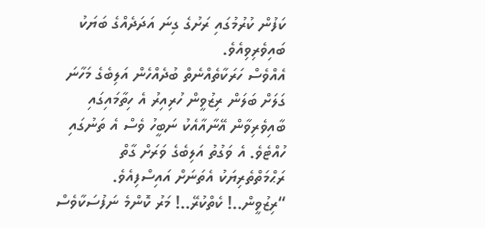ކަފުން ކުރުމުގައި ރަށުގެ ގިނަ އަދަދެއްގެ ބަޔަކު ބައިވެރިވިއެވެ.
އެއްވެސް ހަރަކާތެއްނެތް ބުދެއްހެން އަލިބެގެ މަހާނަ ގަލަށް ބަލަން ރިޒުވީން ހުރިއިރު އެ ހިތާމައިގައި ބާއިވެރިވާން އޭނާއާއެކު ނަބީހު ވެސް އެ ތަނުގައި ހުއްޓެވެ. އެ ވަގުތު އަލިބެގެ ވަރަށް ގާތް ރަޙްމަތްތެރިޔަކު އެތަނަށް އައިސްފިއެވެ. “ރިޒުވީން..! ކެތްކުރޭ..! މަރު ކޮންމެ ނަފުސަކާވެސް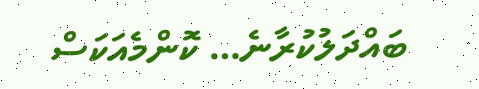ބައްދަލުކުރާނެ… ކޮންމެއަކަސް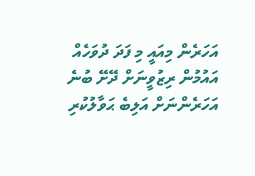އަހަރެން މިއައީ މި ފަދަ ދުވަހެއް އައުމުން ރިޒުވީނަށް ދޭށޭ ބުނެ އަހަރެންނަށް އަލިބެ ޙަވާލުކުރި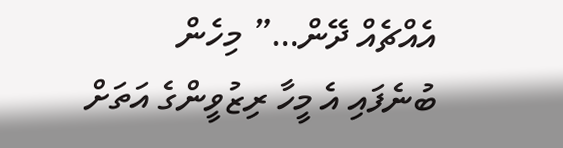އެއްޗެއް ދޭން…” މިހެން ބުނެފައި އެ މީހާ ރިޒުވީންގެ އަތަށް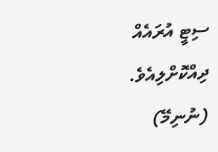ސިޓީ އުރައެއް ދިއްކޮށްލިއެވެ.
(ނުނިމޭ)